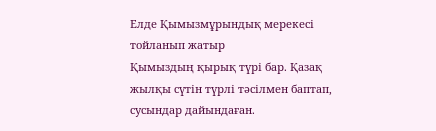Елде Қымызмұрындық мерекесі тойланып жатыр
Қымыздың қырық түрі бар. Қазақ жылқы сүтін түрлі тәсілмен баптап, сусындар дайындаған.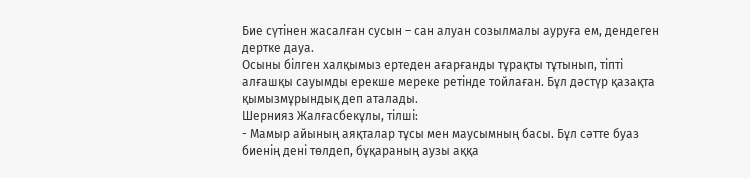Бие сүтінен жасалған сусын – сан алуан созылмалы ауруға ем, дендеген дертке дауа.
Осыны білген халқымыз ертеден ағарғанды тұрақты тұтынып, тіпті алғашқы сауымды ерекше мереке ретінде тойлаған. Бұл дәстүр қазақта қымызмұрындық деп аталады.
Шернияз Жалғасбекұлы, тілші:
- Мамыр айының аяқталар тұсы мен маусымның басы. Бұл сәтте буаз биенің дені төлдеп, бұқараның аузы аққа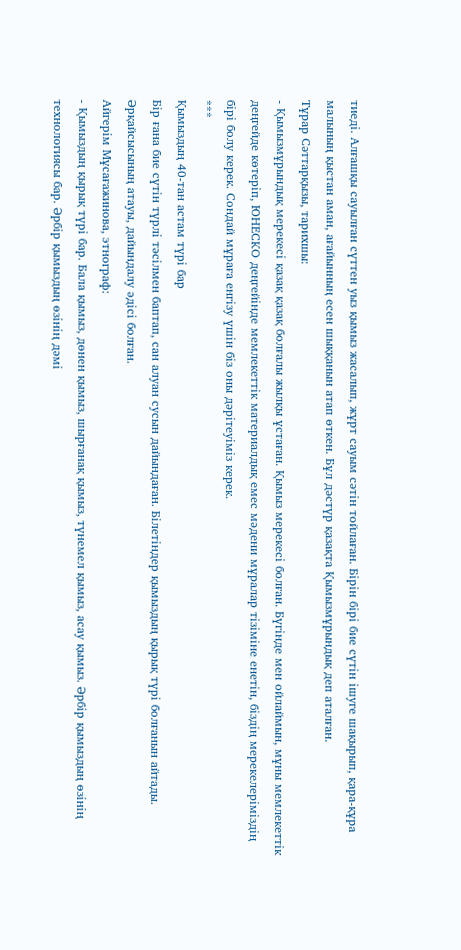тиеді. Алғашқы сауылған сүттен уыз қымыз жасалып, жұрт сауым сәтін тойлаған. Бірін бірі бие сүтін ішуге шақырып, қара-құра малының қыстан аман, ағайынның есен шыққанын атап өткен. Бұл дәстүр қазақта Қымызмұрындық деп аталған.
Тұрар Сәттарқызы, тарихшы:
- Қымызмұрындық мерекесі қазақ қазақ болғалы жылқы ұстаған. Қымыз мерекесі болған. Бүгінде мен ойлаймын, мұны мемлекеттік деңгейде көтеріп, ЮНЕСКО деңгейінде мемлекеттік материалдық емес мәдени мұралар тізіміне енетін, біздің мерекелеріміздің бірі болу керек. Сондай мұраға енгізу үшін біз оны дәрітеуіміз керек.
***
Қымыздың 40-тан астам түрі бар
Бір ғана бие сүтін түрлі тәсілмен баптап, сан алуан сусын дайындаған. Білетіндер қымыздың қырық түрі болғанын айтады. Әрқайсысының атауы, дайындалу әдісі болған.
Айгерім Мұсағажинова, этнограф:
- Қымыздың қырық түрі бар. Бала қымыз, дөнен қымыз, шырғанақ қымыз, түнемел қымыз, асау қымыз. Әрбір қымыздың өзінің технологиясы бар. Әрбір қымыздың өзінің дәмі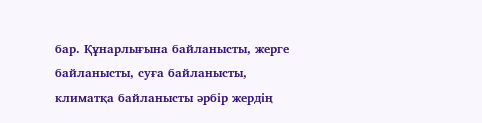бар. Құнарлығына байланысты, жерге байланысты, суға байланысты, климатқа байланысты әрбір жердің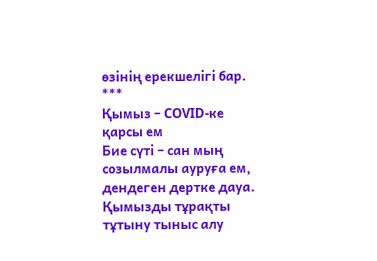өзінің ерекшелігі бар.
***
Қымыз – COVID-ке қарсы ем
Бие сүті – сан мың созылмалы ауруға ем, дендеген дертке дауа. Қымызды тұрақты тұтыну тыныс алу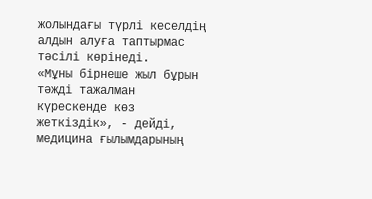жолындағы түрлі кеселдің алдын алуға таптырмас тәсілі көрінеді.
«Мұны бірнеше жыл бұрын тәжді тажалман күрескенде көз жеткіздік», - дейді, медицина ғылымдарының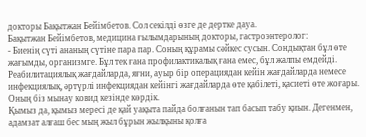докторы Бақытжан Бейімбетов. Сол секілді өзге де дертке дауа.
Бақытжан Бейімбетов, медицина ғылымдарының докторы, гастроэнтеролог:
- Биенің сүті ананың сүтіне пара пар. Соның құрамы сәйкес сусын. Сондықтан бұл өте жағымды, организмге. Бұл тек ғана профилактикалық ғана емес, бұл жалпы емдейді. Реабилитациялық жағдайларда, яғни, ауыр бір операциядан кейін жағдайларда немесе инфекциялық, әртүрлі инфекциядан кейінгі жағдайларда өте қабілеті, қасиеті өте жоғары. Оның біз мынау ковид кезінде көрдік.
Қымыз да, қымыз мересі де қай уақыта пайда болғанын тап басып табу қиын. Дегенмен, адамзат алғаш бес мың жыл бұрын жылқыны қолға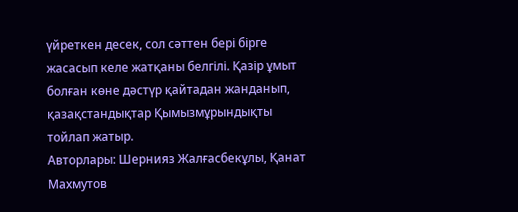үйреткен десек, сол сәттен бері бірге жасасып келе жатқаны белгілі. Қазір ұмыт болған көне дәстүр қайтадан жанданып, қазақстандықтар Қымызмұрындықты тойлап жатыр.
Авторлары: Шернияз Жалғасбекұлы, Қанат Махмутов